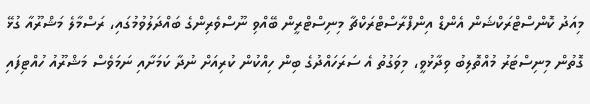މިއަދު ކޮންސްޓްރަކްޝަން އެންޑް އިންފްރާސްޓްރަކްޗާ މިނިސްޓްރީން ބޭއްވި ނޫސްވެރިންގެ ބައްދަލުވުމުގައި، ރަސްމާލެ މަޝްރޫއާ ގުޅޭ ގޮތުން މިނިސްޓަރު މުއްތޮލިބު ވިދާޅުވީ، މިވަގުތު އެ ސަރަހައްދުގެ ބިން ހިއްކުން ކުރިއަށް ނުދާ ކަމަށާއި ނަމަވެސް މަޝްރޫއު ހުއްޓިފައި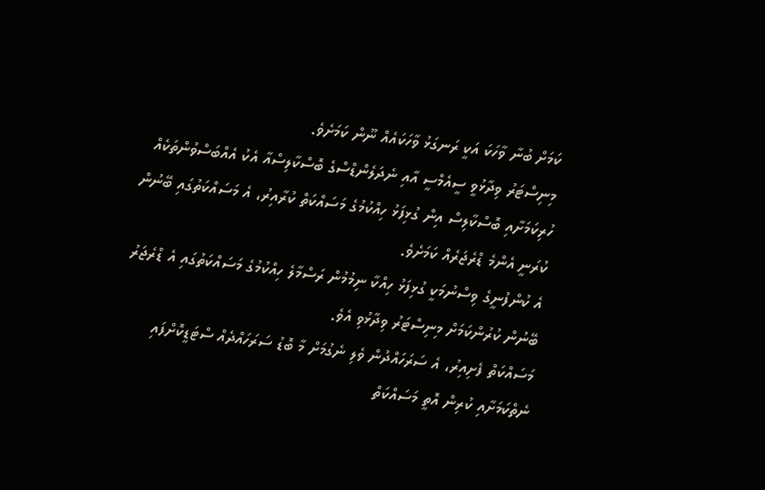ކަމަށް ބުނާ ވާހަކަ އަކީ ރަނގަޅު ވާހަކައެއް ނޫން ކަމަށެވެ.
މިނިސްޓަރު ވިދާޅުވީ ސީއެމްސީ އާއި ނެދަލެންޑްސްގެ ބޮސްކާލިސްއާ އެކު އެއްބަސްވުންތަކެއް ހުރިކަމަށާއި ބޮސްކާލިސް އިން ގުޅިފަޅު ހިއްކުމުގެ މަސައްކަތް ކުރާއިރު، އެ މަސައްކަތުގައި ބޭނުން ކުރަނީ އެންމެ ޑްރެޖަރެއް ކަމަށެވެ.
އެ ކުންފުނީގެ ވިސްނުމަކީ ގުޅިފަޅު ހިއްކާ ނިމުމުން ރަސްމާލެ ހިއްކުމުގެ މަސައްކަތުގައި އެ ޑްރެޖަރު ބޭނުން ކުރުންކަމަށް މިނިސްޓަރު ވިދާޅުވި އެވެ.
މަސައްކަތް ފެށިއިރު، އެ ސަރަހައްދުން ވެލި ނެގުމަށް މާ ބޮޑު ސަރަހައްދެއް ސްޓަޑީކޮށްފައި ނެތްކަމަށާއި ކުރިން އޮތީ މަސައްކަތް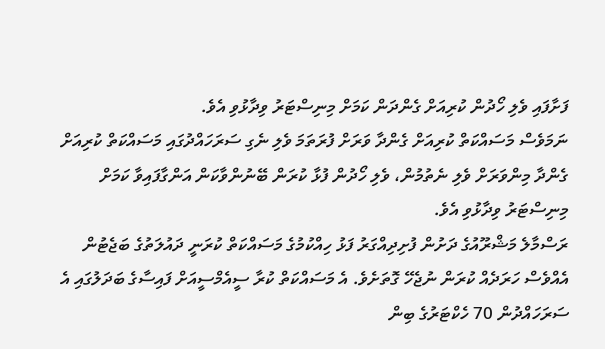ފަށާފައި ވެލި ހޯދުން ކުރިއަށް ގެންދަން ކަމަށް މިނިސްޓަރު ވިދާޅުވި އެވެ.
ނަމަވެސް މަސައްކަތް ކުރިއަށް ގެންދާ ވަރަށް ފުރަތަމަ ވެލި ނެގި ސަރަހައްދުގައި މަސައްކަތް ކުރިއަށް ގެންދާ މިންވަރަށް ވެލި ނެތުމުން، ވެލި ހޯދުން ފުޅާ ކުރަން ބޭނުންވާކަން އަންގާފައިވާ ކަމަށް މިނިސްޓަރު ވިދާޅުވި އެވެ.
ރަސްމާލެ މަޝްރޫއުގެ ދަށުން ފުށިދިއްގަރު ފަޅު ހިއްކުމުގެ މަސައްކަތް ކުރަނީ ދައުލަތުގެ ބަޖެޓުން އެއްވެސް ހަރަދެއް ކުރަން ނުޖެހޭ ގޮތަށެވެ. އެ މަސައްކަތް ކުރާ ސީއެމްސީއަށް ފައިސާގެ ބަދަލުގައި އެ ސަރަހައްދުން 70 ހެކްޓަރުގެ ބިން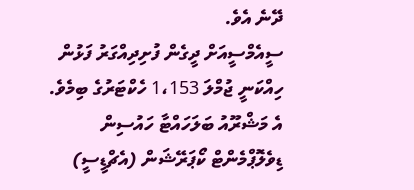ދޭނެ އެވެ.
ސީއެމްސީއަށް ދީގެން ފުށިދިއްގަރު ފަޅުން ހިއްކަނީ ޖުމްލަ 1،153 ހެކްޓަރުގެ ބިމެވެ.
އެ މަޝްރޫއު ބަލަހައްޓާ ހައުސިން ޑިވެލޮޕްމެންޓް ކޯޕަރޭޝަން (އެޗްޑީސީ)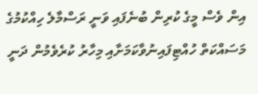އިން ވެސް މީގެ ކުރިން ބުނެފައި ވަނީ ރަސްމާލެ ހިއްކުމުގެ މަސައްކަތް ހުއްޓިފައިނުވާކަމަށާއި މިހާރު ކުރެވެމުން ދަނީ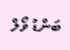ބަންޑު ވޯލް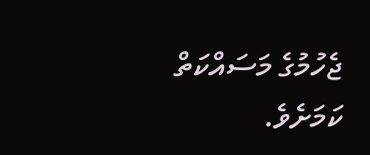ޖެހުމުގެ މަސައްކަތް ކަމަށެވެ.